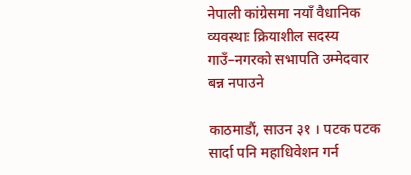नेपाली कांग्रेसमा नयाँ वैधानिक व्यवस्थाः क्रियाशील सदस्य गाउँ–नगरको सभापति उम्मेदवार बन्न नपाउने

काठमाडौं, साउन ३१ । पटक पटक सार्दा पनि महाधिवेशन गर्न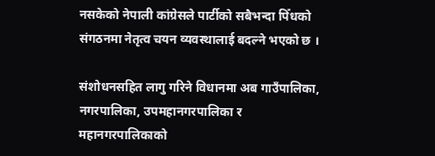नसकेको नेपाली कांग्रेसले पार्टीको सबैभन्दा पिँधको संगठनमा नेतृत्व चयन व्यवस्थालाई बदल्ने भएको छ ।

संशोधनसहित लागु गरिने विधानमा अब गाउँपालिका, नगरपालिका, उपमहानगरपालिका र महानगरपालिकाको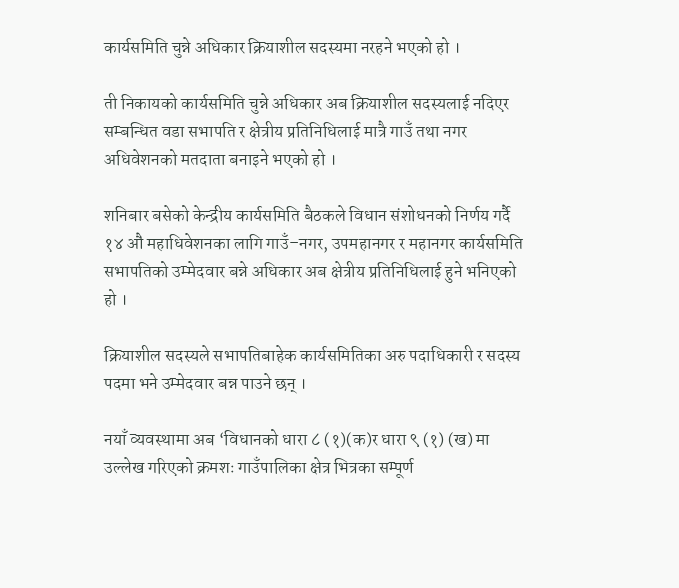कार्यसमिति चुन्ने अधिकार क्रियाशील सदस्यमा नरहने भएको हो ।

ती निकायको कार्यसमिति चुन्ने अधिकार अब क्रियाशील सदस्यलाई नदिएर सम्बन्धित वडा सभापति र क्षेत्रीय प्रतिनिधिलाई मात्रै गाउँ तथा नगर अधिवेशनको मतदाता बनाइने भएको हो ।

शनिबार बसेको केन्द्रीय कार्यसमिति बैठकले विधान संशोधनको निर्णय गर्दै १४ औं महाधिवेशनका लागि गाउँ–नगर, उपमहानगर र महानगर कार्यसमिति सभापतिको उम्मेदवार बन्ने अधिकार अब क्षेत्रीय प्रतिनिधिलाई हुने भनिएको हो ।

क्रियाशील सदस्यले सभापतिबाहेक कार्यसमितिका अरु पदाधिकारी र सदस्य पदमा भने उम्मेदवार बन्न पाउने छन् ।

नयाँ व्यवस्थामा अब ‘विधानको धारा ८ (१)(क)र धारा ९ (१) (ख) मा उल्लेख गरिएको क्रमशः गाउँपालिका क्षेत्र भित्रका सम्पूर्ण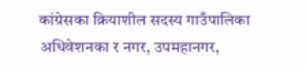कांग्रेसका क्रियाशील सदस्य गाउँपालिका अधिवेशनका र नगर, उपमहानगर,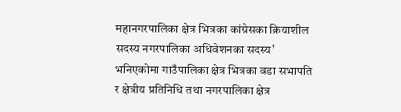महानगरपालिका क्षेत्र भित्रका कांग्रेसका क्रियाशील सदस्य नगरपालिका अधिवेशनका सदस्य’ भनिएकोमा गाउँपालिका क्षेत्र भित्रका वडा सभापति र क्षेत्रीय प्रतिनिधि तथा नगरपालिका क्षेत्र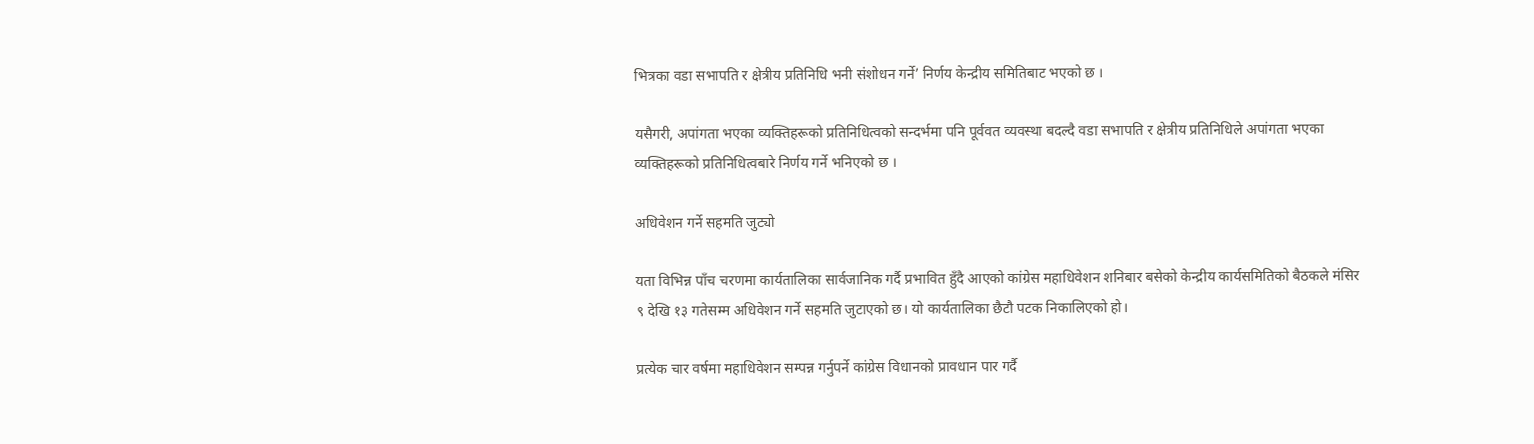भित्रका वडा सभापति र क्षेत्रीय प्रतिनिधि भनी संशोधन गर्ने’ निर्णय केन्द्रीय समितिबाट भएको छ ।

यसैगरी, अपांगता भएका व्यक्तिहरूको प्रतिनिधित्वको सन्दर्भमा पनि पूर्ववत व्यवस्था बदल्दै वडा सभापति र क्षेत्रीय प्रतिनिधिले अपांगता भएका व्यक्तिहरूको प्रतिनिधित्वबारे निर्णय गर्ने भनिएको छ ।

अधिवेशन गर्ने सहमति जुट्यो

यता विभिन्न पाँच चरणमा कार्यतालिका सार्वजानिक गर्दै प्रभावित हुँदै आएको कांग्रेस महाधिवेशन शनिबार बसेको केन्द्रीय कार्यसमितिको बैठकले मंसिर ९ देखि १३ गतेसम्म अधिवेशन गर्ने सहमति जुटाएको छ। यो कार्यतालिका छैटौ पटक निकालिएको हो।

प्रत्येक चार वर्षमा महाधिवेशन सम्पन्न गर्नुपर्ने कांग्रेस विधानको प्रावधान पार गर्दै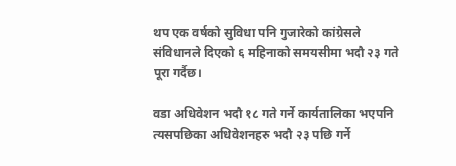थप एक वर्षको सुविधा पनि गुजारेको कांग्रेसले संविधानले दिएको ६ महिनाको समयसीमा भदौ २३ गते पूरा गर्दैछ।

वडा अधिवेशन भदौ १८ गते गर्ने कार्यतालिका भएपनि त्यसपछिका अधिवेशनहरु भदौ २३ पछि गर्ने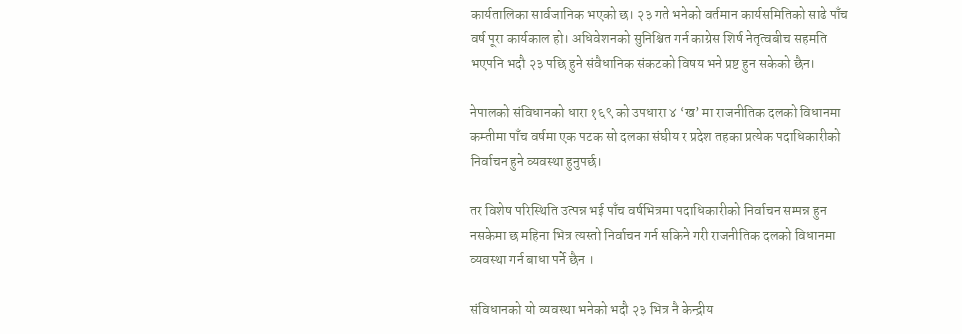कार्यतालिका सार्वजानिक भएको छ। २३ गते भनेको वर्तमान कार्यसमितिको साढे पाँच वर्ष पूरा कार्यकाल हो। अधिवेशनको सुनिश्चित गर्न काग्रेस शिर्ष नेतृत्वबीच सहमति भएपनि भदौ २३ पछि हुने संवैधानिक संकटको विषय भने प्रष्ट हुन सकेको छैन।

नेपालको संविधानको धारा १६९ को उपधारा ४ ‘ख’ मा राजनीतिक दलको विधानमा कम्तीमा पाँच वर्षमा एक पटक सो दलका संघीय र प्रदेश तहका प्रत्येक पदाधिकारीको निर्वाचन हुने व्यवस्था हुनुपर्छ।

तर विशेष परिस्थिति उत्पन्न भई पाँच वर्षभित्रमा पदाधिकारीको निर्वाचन सम्पन्न हुन नसकेमा छ महिना भित्र त्यस्तो निर्वाचन गर्न सकिने गरी राजनीतिक दलको विधानमा व्यवस्था गर्न बाधा पर्ने छैन ।

संविधानको यो व्यवस्था भनेको भदौ २३ भित्र नै केन्द्रीय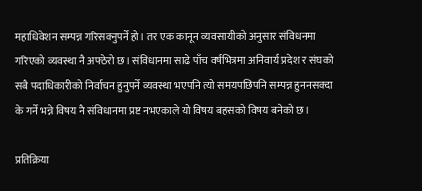महाधिवेशन सम्पन्न गरिसक्नुपर्ने हो। तर एक कानून व्यवसायीको अनुसार संविधनमा गरिएको व्यवस्था नै अफ्ठेरो छ। संविधानमा साढे पाँच वर्षभित्रमा अनिवार्य प्रदेश र संघको सबै पदाधिकारीको निर्वाचन हुनुपर्ने व्यवस्था भएपनि त्यो समयपछिपनि सम्पन्न हुननसक्दा के गर्ने भन्ने विषय नै संविधानमा प्रष्ट नभएकाले यो विषय बहसको विषय बनेको छ।

प्रतिक्रिया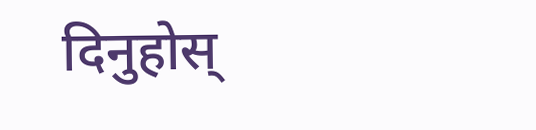दिनुहोस्